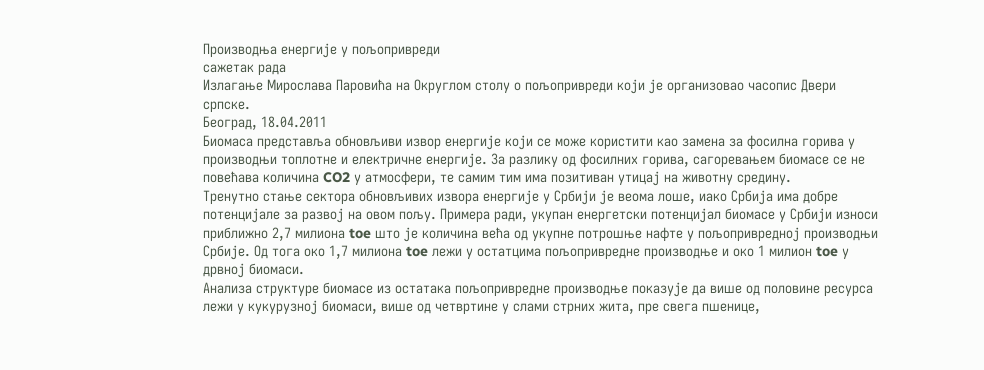Производња енергије у пољопривреди
сажетак рада
Излагање Мирослава Паровића на Округлом столу о пољопривреди који је организовао часопис Двери српске.
Београд, 18.04.2011
Биомаса представља обновљиви извор енергије који се може користити као замена за фосилна горива у производњи топлотне и електричне енергије. За разлику од фосилних горива, сагоревањем биомасе се не повећава количина CO2 у атмосфери, те самим тим има позитиван утицај на животну средину.
Тренутно стање сектора обновљивих извора енергије у Србији је веома лоше, иако Србија има добре потенцијале за развој на овом пољу. Примера ради, укупан енергетски потенцијал биомасе у Србији износи приближно 2,7 милиона toe што је количина већа од укупне потрошње нафте у пољопривредној производњи Србије. Од тога око 1,7 милиона toe лежи у остатцима пољопривредне производње и око 1 милион toe у дрвној биомаси.
Анализа структуре биомасе из остатака пољопривредне производње показује да више од половине ресурса лежи у кукурузној биомаси, више од четвртине у слами стрних жита, пре свега пшенице,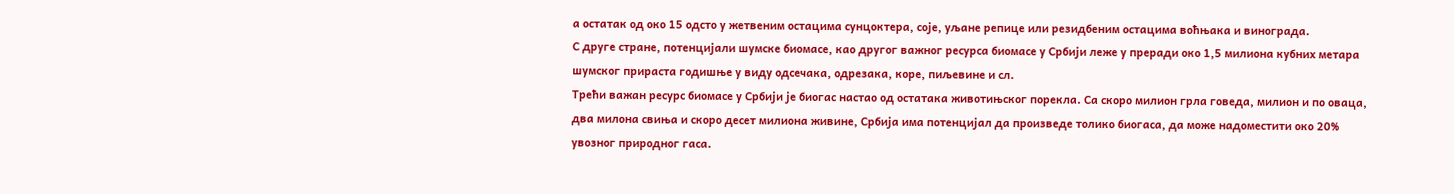а остатак од око 15 одсто у жетвеним остацима сунцоктера, соје, уљане репице или резидбеним остацима воћњака и винограда.
С друге стране, потенцијали шумске биомасе, као другог важног ресурса биомасе у Србији леже у преради око 1,5 милиона кубних метара шумског прираста годишње у виду одсечака, одрезака, коре, пиљевине и сл.
Трећи важан ресурс биомасе у Србији је биогас настао од остатака животињског порекла. Са скоро милион грла говеда, милион и по оваца, два милона свиња и скоро десет милиона живине, Србија има потенцијал да произведе толико биогаса, да може надоместити око 20% увозног природног гаса.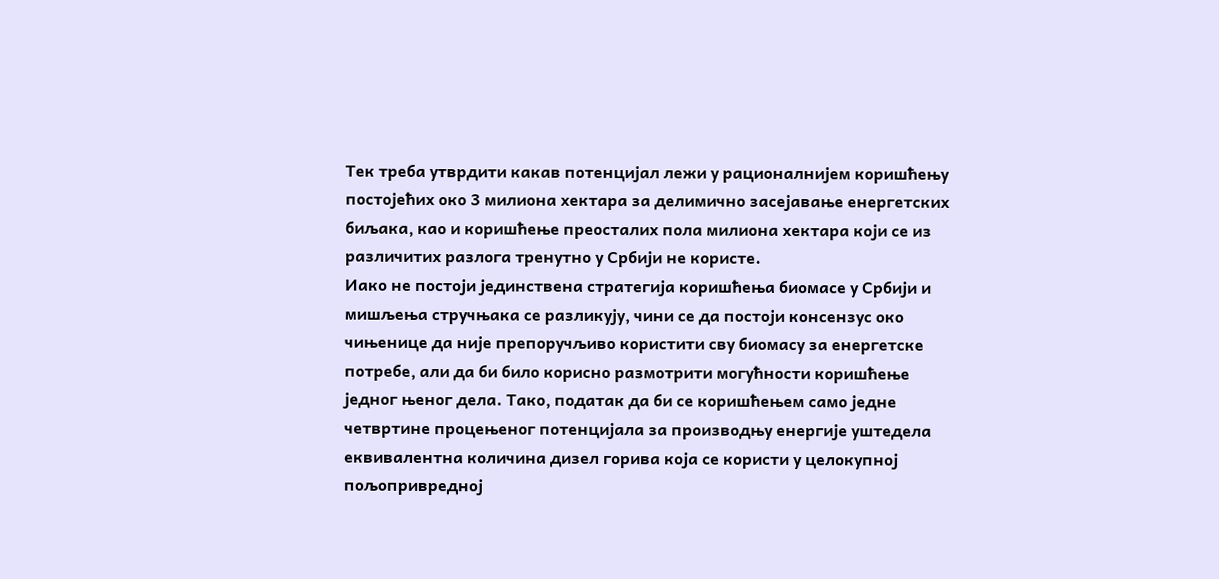Тек треба утврдити какав потенцијал лежи у рационалнијем коришћењу постојећих око 3 милиона хектара за делимично засејавање енергетских биљака, као и коришћење преосталих пола милиона хектара који се из различитих разлога тренутно у Србији не користе.
Иако не постоји јединствена стратегија коришћења биомасе у Србији и мишљења стручњака се разликују, чини се да постоји консензус око чињенице да није препоручљиво користити сву биомасу за енергетске потребе, али да би било корисно размотрити могућности коришћење једног њеног дела. Тако, податак да би се коришћењем само једне четвртине процењеног потенцијала за производњу енергије уштедела еквивалентна количина дизел горива која се користи у целокупној пољопривредној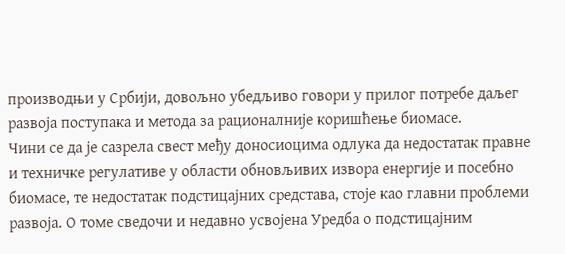производњи у Србији, довољно убедљиво говори у прилог потребе даљег развоја поступака и метода за рационалније коришћење биомасе.
Чини се да је сазрела свест међу доносиоцима одлука да недостатак правне и техничке регулативе у области обновљивих извора енергије и посебно биомасе, те недостатак подстицајних средстава, стоје као главни проблеми развоја. О томе сведочи и недавно усвојена Уредба о подстицајним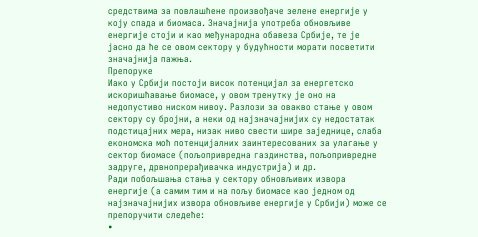средствима за повлашћене произвођаче зелене енергије у коју спада и биомаса. Значајнија употреба обновљиве енергије стоји и као међународна обавеза Србије, те је јасно да ће се овом сектору у будућности морати посветити значајнија пажња.
Препоруке
Иако у Србији постоји висок потенцијал за енергетско искоришћавање биомасе, у овом тренутку је оно на недопустиво ниском нивоу. Разлози за овакво стање у овом сектору су бројни, а неки од најзначајнијих су недостатак подстицајних мера, низак ниво свести шире заједнице, слаба економска моћ потенцијалних заинтересованих за улагање у сектор биомасе (пољопривредна газдинства, пољопривредне задруге, дрвнопрерађивачка индустрија) и др.
Ради побољшања стања у сектору обновљивих извора енергије (а самим тим и на пољу биомасе као једном од најзначајнијих извора обновљиве енергије у Србији) може се препоручити следеће:
•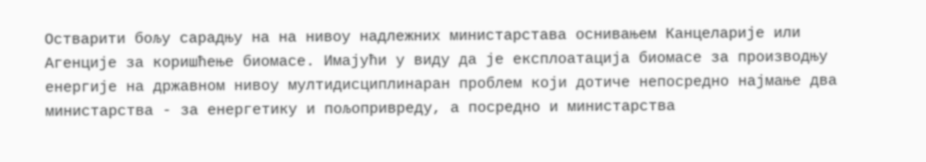Остварити бољу сарадњу на на нивоу надлежних министарстава оснивањем Канцеларије или Агенције за коришћење биомасе. Имајући у виду да је експлоатација биомасе за производњу енергије на државном нивоу мултидисциплинаран проблем који дотиче непосредно најмање два министарства - за енергетику и пољопривреду, а посредно и министарства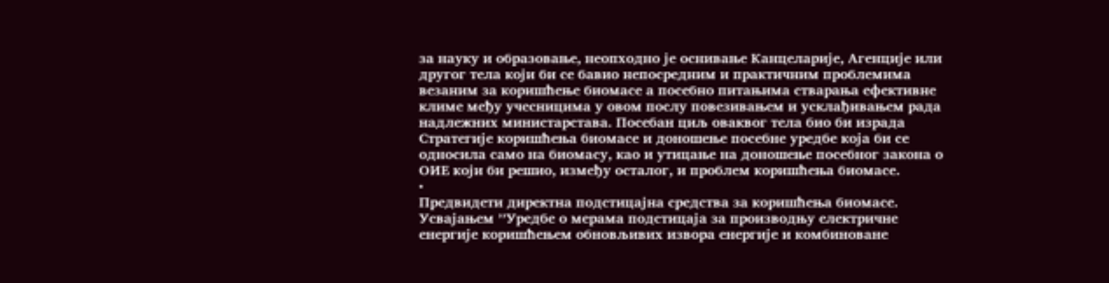за науку и образовање, неопходно је оснивање Канцеларије, Агенције или другог тела који би се бавио непосредним и практичним проблемима везаним за коришћење биомасе а посебно питањима стварања ефективне климе међу учесницима у овом послу повезивањем и усклађивањем рада надлежних министарстава. Посебан циљ оваквог тела био би израда Стратегије коришћења биомасе и доношење посебне уредбе која би се односила само на биомасу, као и утицање на доношење посебног закона о ОИЕ који би решио, између осталог, и проблем коришћења биомасе.
•
Предвидети директна подстицајна средства за коришћења биомасе. Усвајањем ’’Уредбе о мерама подстицаја за производњу електричне енергије коришћењем обновљивих извора енергије и комбиноване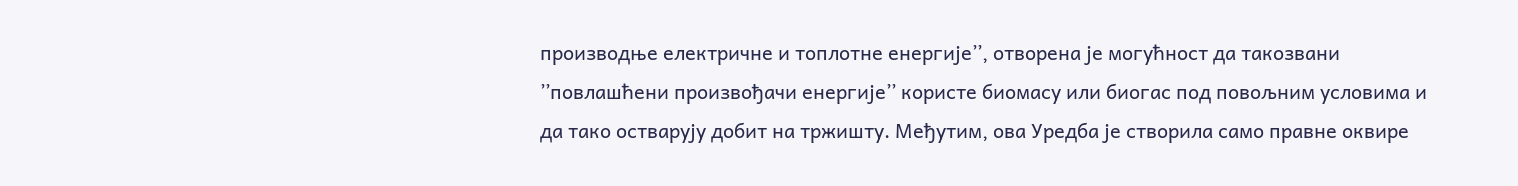производње електричне и топлотне енергије’’, отворена је могућност да такозвани ’’повлашћени произвођачи енергије’’ користе биомасу или биогас под повољним условима и да тако остварују добит на тржишту. Међутим, ова Уредба је створила само правне оквире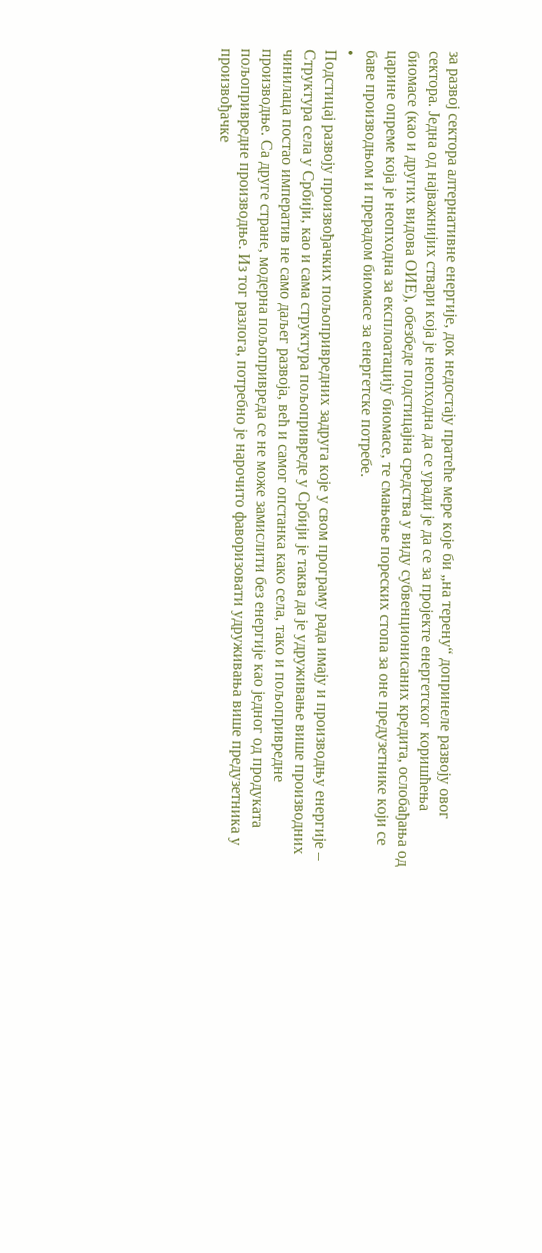за развој сектора алтернативне енергије, док недостају пратеће мере које би „на терену“ допринеле развоју овог сектора. Једна од најважнијих ствари која је неопходна да се уради је да се за пројекте енергетског коришћења биомасе (као и других видова ОИЕ), обезбеде подстицајна средства у виду субвенционисаних кредита, ослобађања од царине опреме која је неопходна за експлоатацију биомасе, те смањење пореских стопа за оне предузетнике који се баве производњом и прерадом биомасе за енергетске потребе.
•
Подстицај развоју произвођачких пољопривредних задруга које у свом програму рада имају и производњу енергије – Структура села у Србији, као и сама структура пољопривреде у Србији је таква да је удруживање више производних чинилаца постао императив не само даљег развоја, већ и самог опстанка како села, тако и пољопривредне производње. Са друге стране, модерна пољопривреда се не може замислити без енергије као једног од продуката пољопривредне производње. Из тог разлога, потребно је нарочито фаворизовати удруживања више предузетника у произвођачке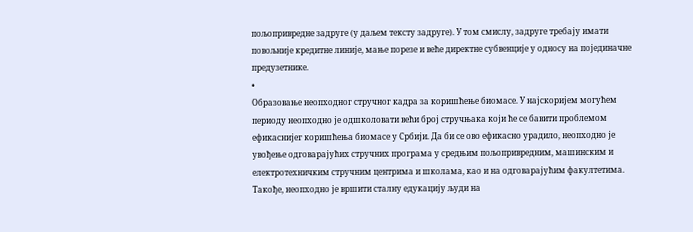пољопривредне задруге (у даљем тексту задруге). У том смислу, задруге требају имати повољније кредитне линије, мање порезе и веће директне субвенције у односу на појединачне предузетнике.
•
Образовање неопходног стручног кадра за коришћење биомасе. У најскоријем могућем периоду неопходно је одшколовати већи број стручњака који ће се бавити проблемом ефикаснијег коришћења биомасе у Србији. Да би се ово ефикасно урадило, неопходно је увођење одговарајућих стручних програма у средњим пољопривредним, машинским и електротехничким стручним центрима и школама, као и на одговарајућим факултетима. Такође, неопходно је вршити сталну едукацију људи на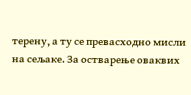терену, а ту се превасходно мисли на сељаке. За остварење оваквих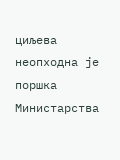циљева неопходна је поршка Министарства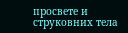просвете и струковних тела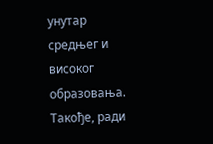унутар средњег и високог образовања. Такође, ради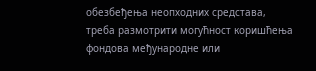обезбеђења неопходних средстава, треба размотрити могућност коришћења фондова међународне или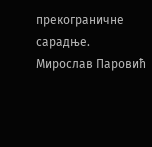прекограничне сарадње.
Мирослав Пaровић